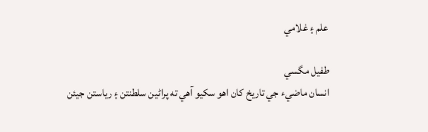علم ۽ غلامي

طفيل مگسي
انسان ماضيء جي تاريخ کان اهو سکيو آھي ته پراڻين سلطنتن ۽ رياستن جيئن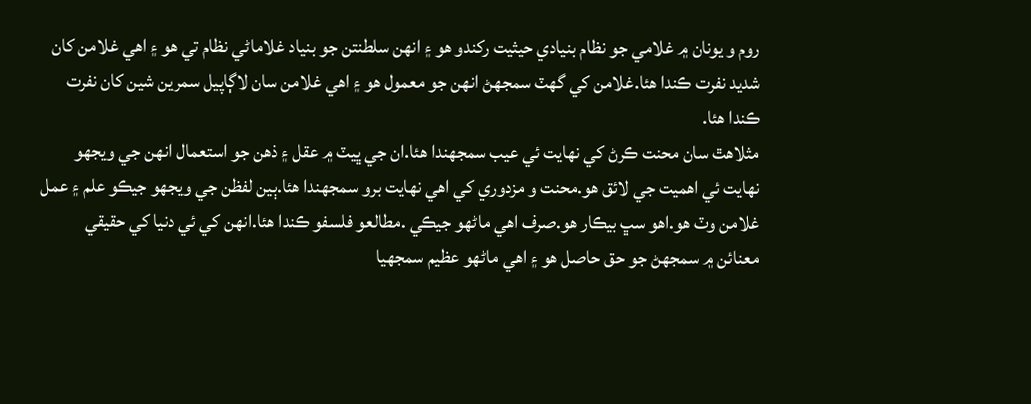روم و يونان ۾ غلامي جو نظام بنيادي حيثيت رکندو هو ۽ انهن سلطنتن جو بنياد غلاماڻي نظام تي هو ۽ اهي غلامن کان شديد نفرت ڪندا هئا.غلامن کي گهٽ سمجهڻ انهن جو معمول هو ۽ اهي غلامن سان لاڳاپيل سمرين شين کان نفرت ڪندا هئا.
مثلاهٿ سان محنت ڪرڻ کي نهايت ئي عيب سمجهندا هئا.ان جي ڀيٽ ۾ عقل ۽ ذھن جو استعمال انهن جي ويجهو نهايت ئي اهميت جي لائق هو.محنت و مزدوري کي اهي نهايت برو سمجهندا هئا.ٻين لفظن جي ويجهو جيڪو علم ۽ عمل غلامن وٽ ھو.اهو سڀ بيڪار هو.صرف اهي ماڻھو جيڪي .مطالعو فلسفو ڪندا هئا.انهن کي ئي دنيا کي حقيقي معنائن ۾ سمجهڻ جو حق حاصل هو ۽ اهي ماڻھو عظيم سمجهيا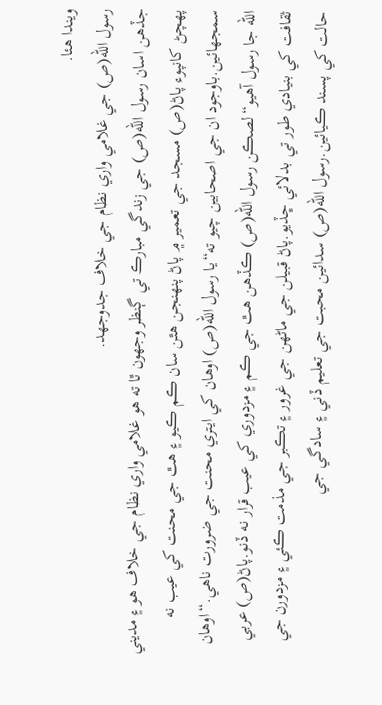ويندا هئا.
رسول الله(ص) جي غلامي واري نظام جي خلاف جدوجهد.
جڏھن اسان رسول الله(ص) جي زندگي مبارڪ تي ڳنظر وجهون ٿا ته هو غلامي واري نظام جي خلاف هو ۽ مديني پهچڻ کانپوء پاڻ(ص) مسجد جي تعمير ۾ پاڻ پنهنجن هٿن سان ڪم ڪيو ۽ ھٿ جي محنت کي عيب نه سمجهائين.باوجود ان جي اصحابين چيو ته“يا رسول الله(ص) اوهان کي ايتري محنت جي ضرورت ناهي.“اوهان الله جا رسول آھيو“لصڪن رسول الله(ص) ڪڏھن هٿ جي ڪم ۽ مزدوري کي عيب قرار نه ڏنو.پاڻ(ص) عربي ثقافت کي بنيادي طور تي بدلائي ڇڏيو.پاڻ قبيلن جي ماڻھن جي غرور ۽ تڪبر جي مذمت ڪئي ۽ مزدورن جي حالت کي پسند ڪيائين.رسول الله(ص) سدائين محبت جي تعليم ڏني ۽ سادگي جي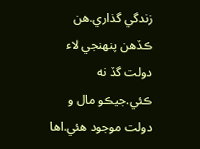زندگي گذاري.هن ڪڏھن پنهنجي لاء دولت گڏ نه ڪئي.جيڪو مال و دولت موجود هئي.اها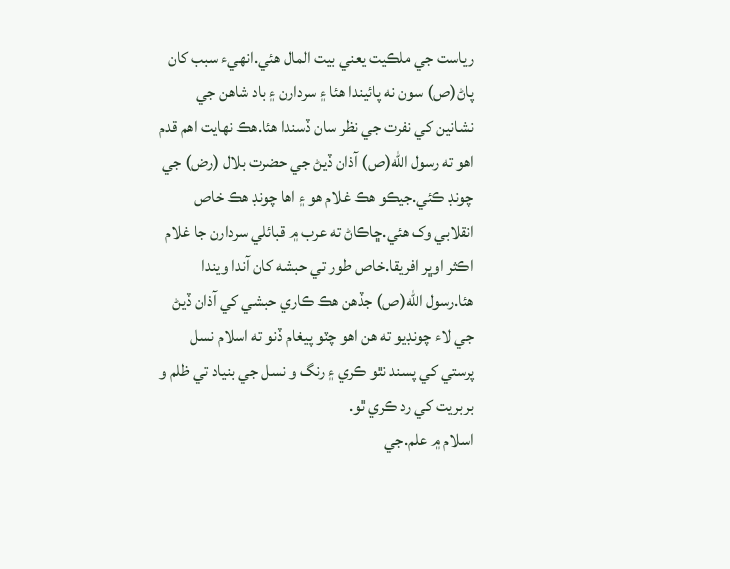رياست جي ملڪيت يعني بيت المال هئي.انهيء سبب کان پاڻ(ص) سون نه پائيندا هئا ۽ سردارن ۽ باد شاهن جي نشانين کي نفرت جي نظر سان ڏسندا هئا.هڪ نهايت اهم قدم اهو ته رسول الله(ص) آذان ڏيڻ جي حضرت بلال (رض) جي چونڊ ڪئي.جيڪو هڪ غلام هو ۽ اها چونڊ ھڪ خاص انقلابي وک هئي.ڇاڪاڻ ته عرب ۾ قبائلي سردارن جا غلام اڪثر اوڀر افريقا.خاص طور تي حبشه کان آندا ويندا هئا.رسول الله(ص) جڏھن هڪ ڪاري حبشي کي آذان ڏيڻ جي لاء چونڊيو ته هن اهو چٽو پيغام ڏنو ته اسلام نسل پرستي کي پسند نٿو ڪري ۽ رنگ و نسل جي بنياد تي ظلم و بربريت کي رد ڪري ٿو.
اسلام ۾ علم.جي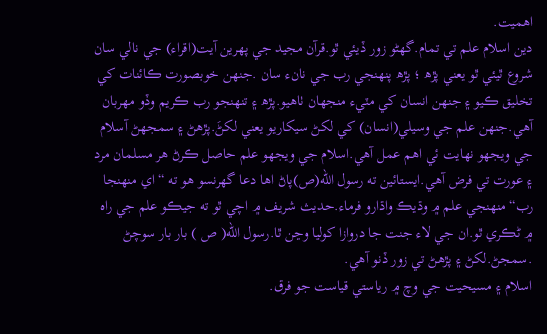اهميت.
دين اسلام علم تي تمام.گهڻو زور ڏيئي ٿو.قرآن مجيد جي پهرين آيت(اقراء) جي نالي سان شروع ٿيئي ٿو يعني پڙھ ؛ پڙھ پنهنجي رب جي نانء سان .جنهن خوبصورت ڪائنات کي تخليق ڪيو ۽ جنهن انسان کي مٽيء منجهان ٺاهيو.پڙھ ۽ تنهنجو رب ڪريم وڏو مهربان آھي.جنهن علم جي وسيلي(انسان) کي لکڻ سيکاريو يعني لکڻَ.پڙھڻ ۽ سمجهڻ آسلام جي ويجهو نهايت ئي اهم عمل آھي.اسلام جي ويجهو علم حاصل ڪرڻ هر مسلمان مرد ۽ عورت تي فرض آھي.ايستائين ته رسول الله(ص)پاڻ اها دعا گهرنسو هو ته “اي منهنجا رب“منهنجي علم ۾ وڌيڪ واڌارو فرماء.حديث شريف ۾ اچي ٿو ته جيڪو علم جي راه ۾ ڻڪري ٿو.ان جي لاء جنت جا دروازا کوليا وڃن ٿا.رسول الله( ص ) بار بار سوچڻ .سمجڻ.لکڻ ۽ پڙھڻ تي زور ڏنو آھي.
اسلام ۽ مسيحيت جي وچ ۾ رياستي قياست جو فرق.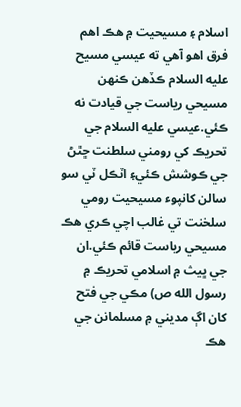اسلام ۽ مسيحيت ۾ ھڪ اهم فرق اهو آھي ته عيسي مسيح عليه السلام ڪڏھن ڪنهن مسيحي رياست جي قيادت نه ڪئي.عيسي عليه السلام جي تحريڪ کي رومني سلطنت ڇٿڻ جي ڪوشش ڪئي۽ اٽڪل ٽي سو سالن کانپوء مسيحيت رومي سلخنت تي غالب اچي ڪري هڪ مسيحي رياست قائم ڪئي.ان جي ڀيث ۾ اسلامي تحريڪ ۾ رسول الله ص) مڪي جي فتح کان اڳ مديني ۾ مسلمانن جي هڪ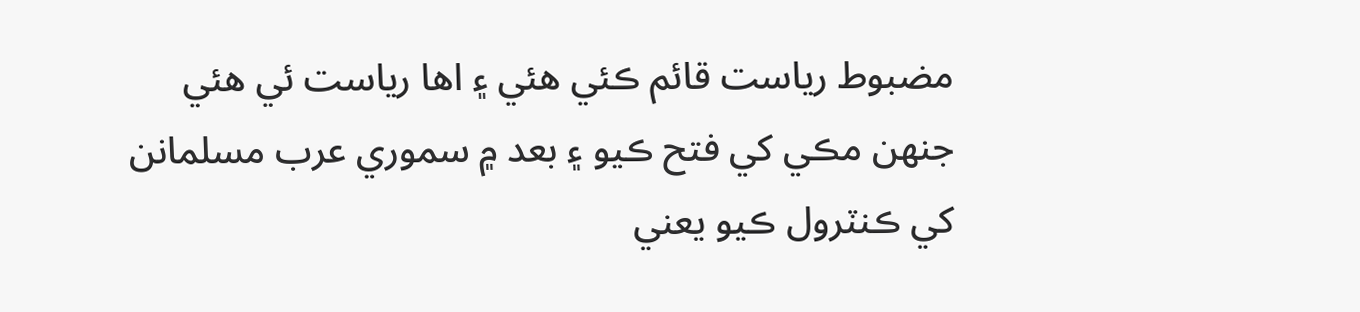مضبوط رياست قائم ڪئي هئي ۽ اها رياست ئي هئي جنهن مڪي کي فتح ڪيو ۽ بعد ۾ سموري عرب مسلمانن کي ڪنٽرول ڪيو يعني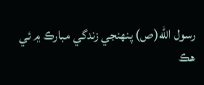رسول الله(ص) پنهنجي زندگي مبارڪ ۾ ئي هڪ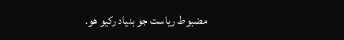مضبوط رياست جو بنياد رکيو هو.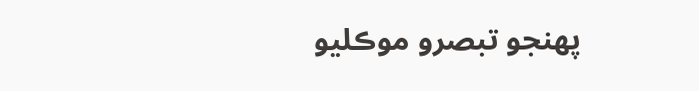پهنجو تبصرو موڪليو